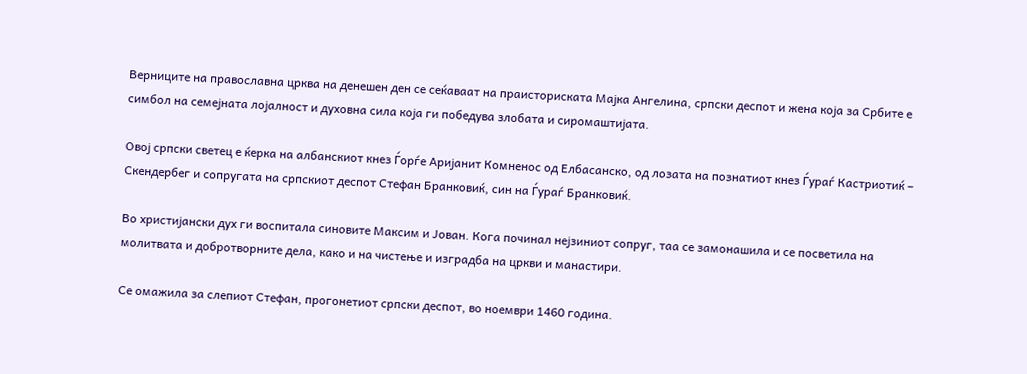Верниците на православна црква на денешен ден се сеќаваат на праисториската Мајка Ангелина, српски деспот и жена која за Србите е симбол на семејната лојалност и духовна сила која ги победува злобата и сиромаштијата.

Овој српски светец е ќерка на албанскиот кнез Ѓорѓе Аријанит Комненос од Елбасанско, од лозата на познатиот кнез Ѓураѓ Кастриотиќ – Скендербег и сопругата на српскиот деспот Стефан Бранковиќ, син на Ѓураѓ Бранковиќ.

Во христијански дух ги воспитала синовите Максим и Јован. Кога починал нејзиниот сопруг, таа се замонашила и се посветила на молитвата и добротворните дела, како и на чистење и изградба на цркви и манастири.

Се омажила за слепиот Стефан, прогонетиот српски деспот, во ноември 1460 година.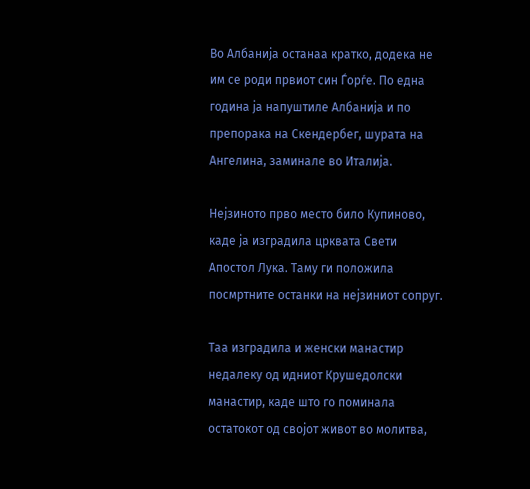Во Албанија останаа кратко, додека не им се роди првиот син Ѓорѓе. По една година ја напуштиле Албанија и по препорака на Скендербег, шурата на Ангелина, заминале во Италија.

Нејзиното прво место било Купиново, каде ја изградила црквата Свети Апостол Лука. Таму ги положила посмртните останки на нејзиниот сопруг.

Таа изградила и женски манастир недалеку од идниот Крушедолски манастир, каде што го поминала остатокот од својот живот во молитва,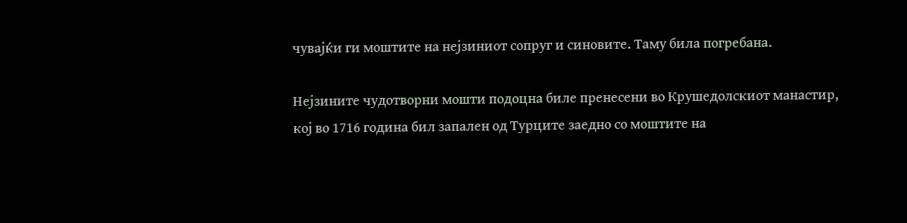чувајќи ги моштите на нејзиниот сопруг и синовите. Таму била погребана.

Нејзините чудотворни мошти подоцна биле пренесени во Крушедолскиот манастир, кој во 1716 година бил запален од Турците заедно со моштите на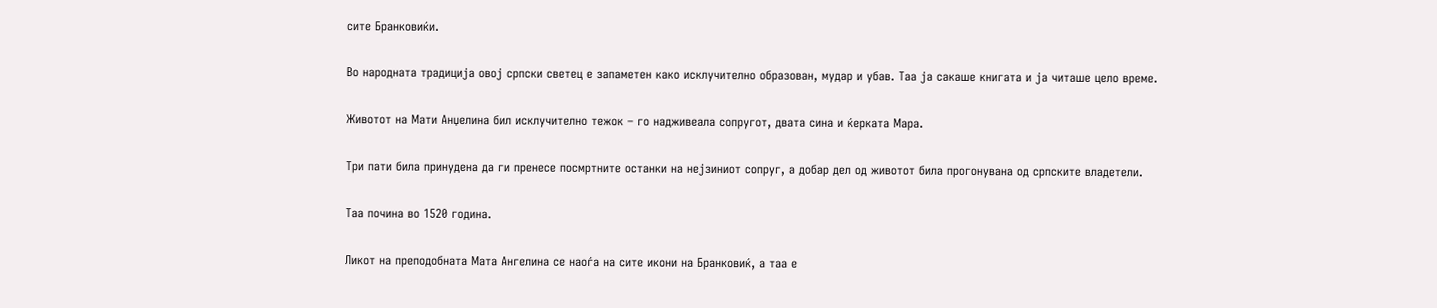сите Бранковиќи.

Во народната традиција овој српски светец е запаметен како исклучително образован, мудар и убав. Таа ја сакаше книгата и ја читаше цело време.

Животот на Мати Анџелина бил исклучително тежок – го надживеала сопругот, двата сина и ќерката Мара.

Три пати била принудена да ги пренесе посмртните останки на нејзиниот сопруг, а добар дел од животот била прогонувана од српските владетели.

Таа почина во 1520 година.

Ликот на преподобната Мата Ангелина се наоѓа на сите икони на Бранковиќ, а таа е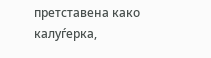претставена како калуѓерка,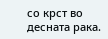со крст во десната рака.